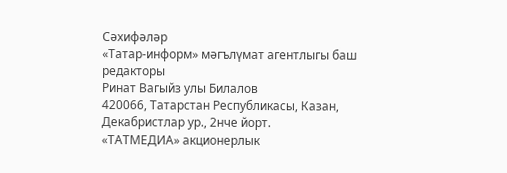Сәхифәләр
«Татар-информ» мәгълүмат агентлыгы баш редакторы
Ринат Вагыйз улы Билалов
420066, Татарстан Республикасы, Казан, Декабристлар ур., 2нче йорт.
«ТАТМЕДИА» акционерлык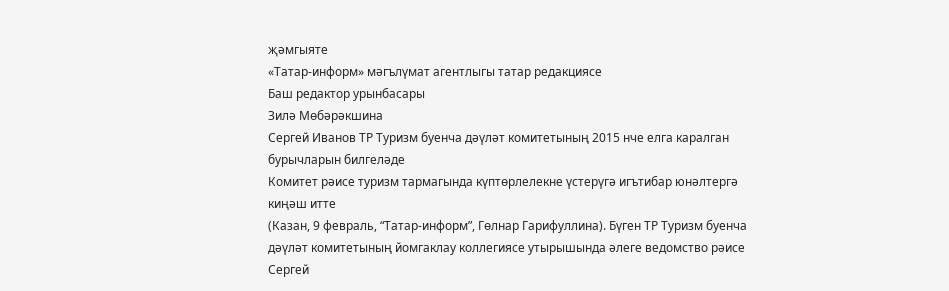җәмгыяте
«Татар-информ» мәгълүмат агентлыгы татар редакциясе
Баш редактор урынбасары
Зилә Мөбәрәкшина
Сергей Иванов ТР Туризм буенча дәүләт комитетының 2015 нче елга каралган бурычларын билгеләде
Комитет рәисе туризм тармагында күптөрлелекне үстерүгә игътибар юнәлтергә киңәш итте
(Казан, 9 февраль, “Татар-информ”, Гөлнар Гарифуллина). Бүген ТР Туризм буенча дәүләт комитетының йомгаклау коллегиясе утырышында әлеге ведомство рәисе Сергей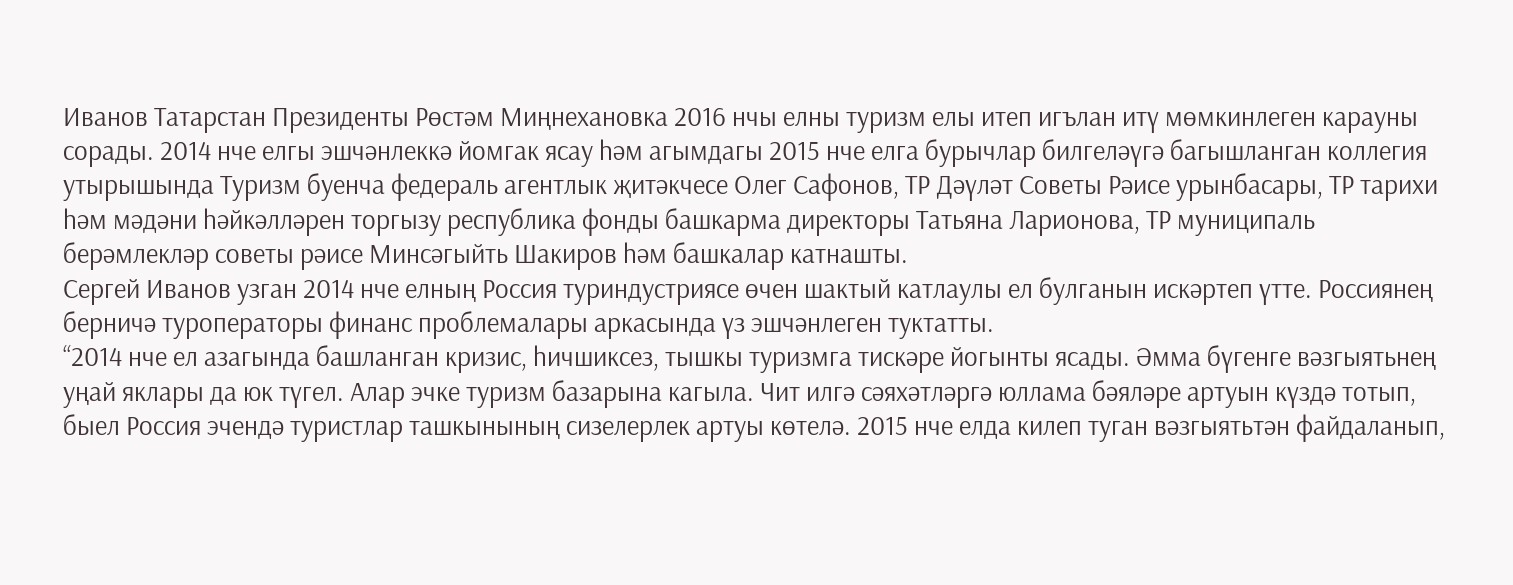Иванов Татарстан Президенты Рөстәм Миңнехановка 2016 нчы елны туризм елы итеп игълан итү мөмкинлеген карауны сорады. 2014 нче елгы эшчәнлеккә йомгак ясау һәм агымдагы 2015 нче елга бурычлар билгеләүгә багышланган коллегия утырышында Туризм буенча федераль агентлык җитәкчесе Олег Сафонов, ТР Дәүләт Советы Рәисе урынбасары, ТР тарихи һәм мәдәни һәйкәлләрен торгызу республика фонды башкарма директоры Татьяна Ларионова, ТР муниципаль берәмлекләр советы рәисе Минсәгыйть Шакиров һәм башкалар катнашты.
Сергей Иванов узган 2014 нче елның Россия туриндустриясе өчен шактый катлаулы ел булганын искәртеп үтте. Россиянең берничә туроператоры финанс проблемалары аркасында үз эшчәнлеген туктатты.
“2014 нче ел азагында башланган кризис, һичшиксез, тышкы туризмга тискәре йогынты ясады. Әмма бүгенге вәзгыятьнең уңай яклары да юк түгел. Алар эчке туризм базарына кагыла. Чит илгә сәяхәтләргә юллама бәяләре артуын күздә тотып, быел Россия эчендә туристлар ташкынының сизелерлек артуы көтелә. 2015 нче елда килеп туган вәзгыятьтән файдаланып,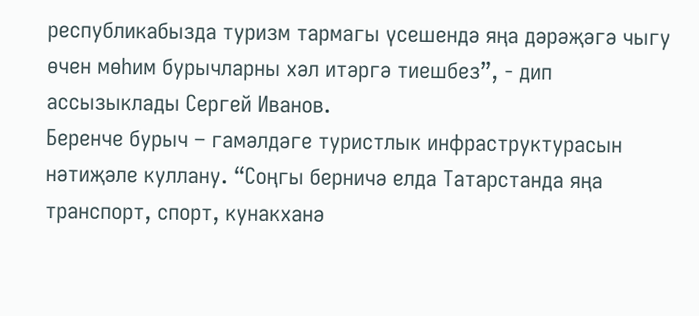республикабызда туризм тармагы үсешендә яңа дәрәҗәгә чыгу өчен мөһим бурычларны хәл итәргә тиешбез”, - дип ассызыклады Сергей Иванов.
Беренче бурыч – гамәлдәге туристлык инфраструктурасын нәтиҗәле куллану. “Соңгы берничә елда Татарстанда яңа транспорт, спорт, кунакханә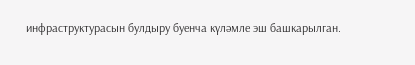инфраструктурасын булдыру буенча күләмле эш башкарылган.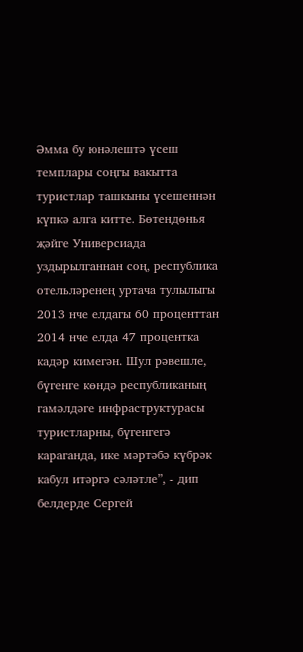Әмма бу юнәлештә үсеш темплары соңгы вакытта туристлар ташкыны үсешеннән күпкә алга китте. Бөтендөнья җәйге Универсиада уздырылганнан соң, республика отельләренең уртача тулылыгы 2013 нче елдагы 60 проценттан 2014 нче елда 47 процентка кадәр кимегән. Шул рәвешле, бүгенге көндә республиканың гамәлдәге инфраструктурасы туристларны, бүгенгегә караганда, ике мәртәбә күбрәк кабул итәргә сәләтле”, - дип белдерде Сергей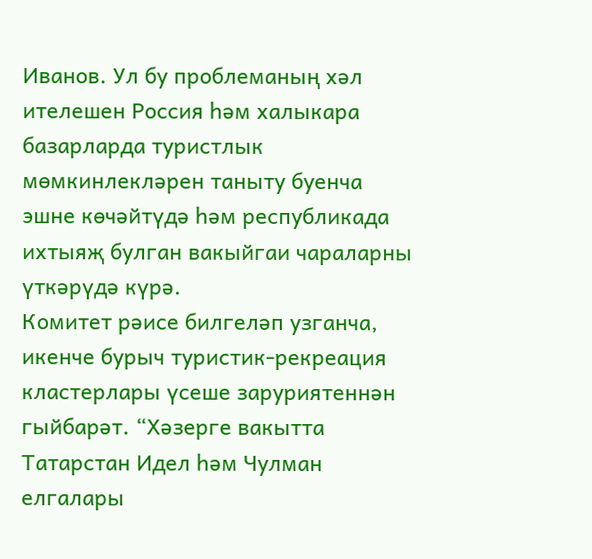Иванов. Ул бу проблеманың хәл ителешен Россия һәм халыкара базарларда туристлык мөмкинлекләрен таныту буенча эшне көчәйтүдә һәм республикада ихтыяҗ булган вакыйгаи чараларны үткәрүдә күрә.
Комитет рәисе билгеләп узганча, икенче бурыч туристик-рекреация кластерлары үсеше заруриятеннән гыйбарәт. “Хәзерге вакытта Татарстан Идел һәм Чулман елгалары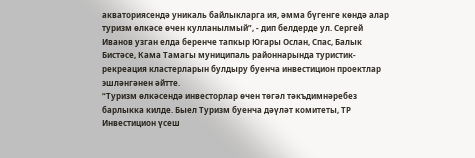акваториясендә уникаль байлыкларга ия, әмма бүгенге көндә алар туризм өлкәсе өчен кулланылмый”, - дип белдерде ул. Сергей Иванов узган елда беренче тапкыр Югары Ослан, Спас, Балык Бистәсе, Кама Тамагы муниципаль районнарында туристик-рекреация кластерларын булдыру буенча инвестицион проектлар эшләнгәнен әйтте.
“Туризм өлкәсендә инвесторлар өчен төгәл тәкъдимнәребез барлыкка килде. Быел Туризм буенча дәүләт комитеты, ТР Инвестицион үсеш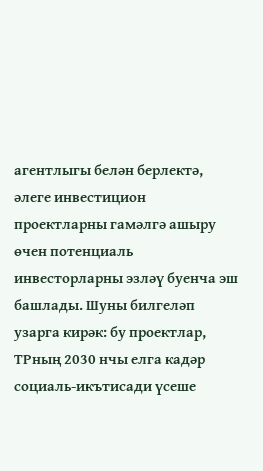агентлыгы белән берлектә, әлеге инвестицион проектларны гамәлгә ашыру өчен потенциаль инвесторларны эзләү буенча эш башлады. Шуны билгеләп узарга кирәк: бу проектлар, ТРның 2030 нчы елга кадәр социаль-икътисади үсеше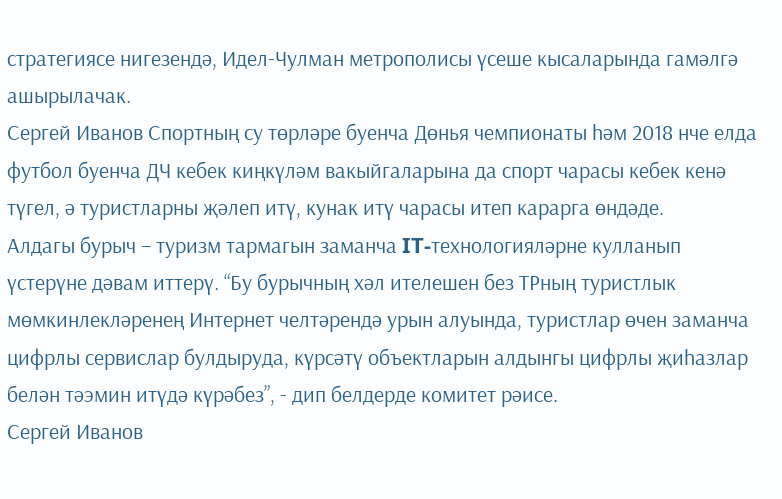стратегиясе нигезендә, Идел-Чулман метрополисы үсеше кысаларында гамәлгә ашырылачак.
Сергей Иванов Спортның су төрләре буенча Дөнья чемпионаты һәм 2018 нче елда футбол буенча ДЧ кебек киңкүләм вакыйгаларына да спорт чарасы кебек кенә түгел, ә туристларны җәлеп итү, кунак итү чарасы итеп карарга өндәде.
Алдагы бурыч – туризм тармагын заманча IT-технологияләрне кулланып үстерүне дәвам иттерү. “Бу бурычның хәл ителешен без ТРның туристлык мөмкинлекләренең Интернет челтәрендә урын алуында, туристлар өчен заманча цифрлы сервислар булдыруда, күрсәтү объектларын алдынгы цифрлы җиһазлар белән тәэмин итүдә күрәбез”, - дип белдерде комитет рәисе.
Сергей Иванов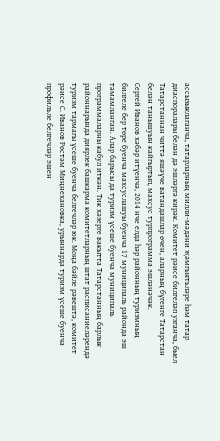ассызыклаганча, татарларның милли-мәдәни җәмгыятьләре һәм татар диаспоралары белән дә эшләргә кирәк. Комитет рәисе билгеләп узганча, быел Татарстаннан читтә яшәүче ватандашлар өчен, аларның бүгенге Татарстан белән танышуын кайгыртып, махсус турпрограмма эшләнәчәк.
Сергей Иванов хәбәр итүенчә, 2014 нче елда һәр районның туризмның билгеле бер төре буенча махсуслашуы буенча 17 муниципаль районда эш тәмамланган. Алар барысы да туризм үсеше буенча муниципаль программаларны кабул иткән. Тик хәзерге вакытта Татарстанның барлык районнарында диярлек башкарма комитетларның штат расписаниеләрендә туризм тармагы үсеше буенча белгечләр юк. Моңа бәйле рәвештә, комитет рәисе С. Иванов Рөстәм Миңнехановка, урыннарда туризм үсеше буенча профильле белгечләр эшен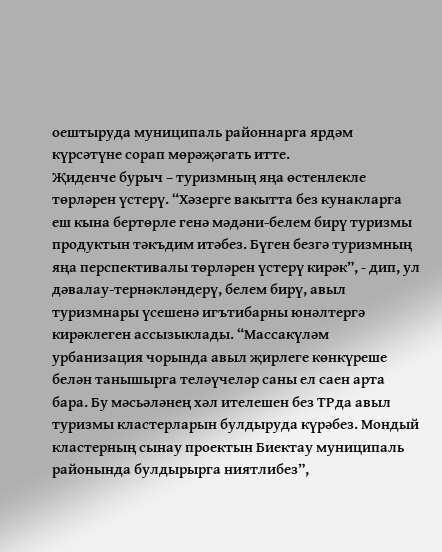оештыруда муниципаль районнарга ярдәм күрсәтүне сорап мөрәҗәгать итте.
Җиденче бурыч – туризмның яңа өстенлекле төрләрен үстерү. “Хәзерге вакытта без кунакларга еш кына бертөрле генә мәдәни-белем бирү туризмы продуктын тәкъдим итәбез. Бүген безгә туризмның яңа перспективалы төрләрен үстерү кирәк”, - дип, ул дәвалау-тернәкләндерү, белем бирү, авыл туризмнары үсешенә игътибарны юнәлтергә кирәклеген ассызыклады. “Массакүләм урбанизация чорында авыл җирлеге көнкүреше белән танышырга теләүчеләр саны ел саен арта бара. Бу мәсьәләнең хәл ителешен без ТРда авыл туризмы кластерларын булдыруда күрәбез. Мондый кластерның сынау проектын Биектау муниципаль районында булдырырга ниятлибез”,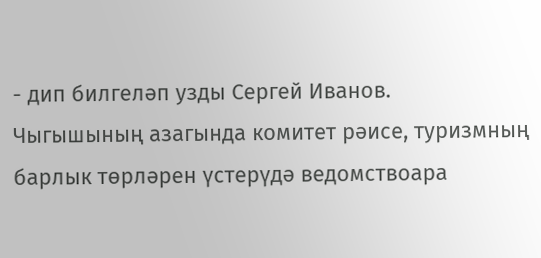- дип билгеләп узды Сергей Иванов.
Чыгышының азагында комитет рәисе, туризмның барлык төрләрен үстерүдә ведомствоара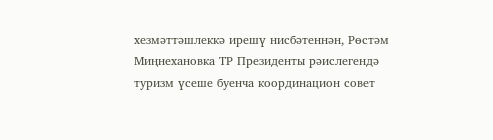хезмәттәшлеккә ирешү нисбәтеннән, Рөстәм Миңнехановка ТР Президенты рәислегендә туризм үсеше буенча координацион совет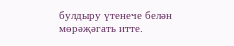булдыру үтенече белән мөрәҗәгать итте.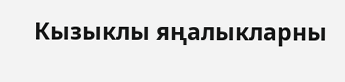Кызыклы яңалыкларны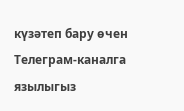күзәтеп бару өчен Телеграм-каналга язылыгыз